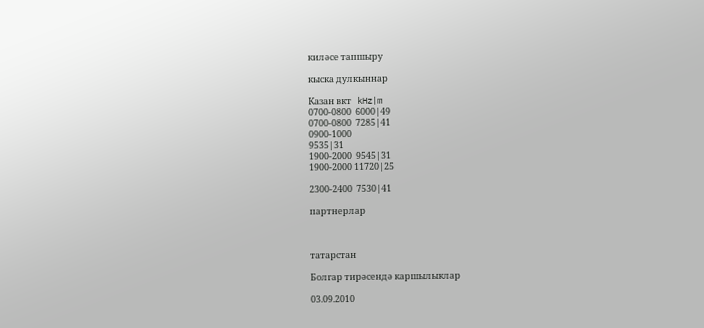киләсе тапшыру

кыска дулкыннар

Казан вкт   kHz|m
0700-0800  6000|49
0700-0800  7285|41
0900-1000
9535|31
1900-2000  9545|31
1900-2000 11720|25

2300-2400  7530|41

партнерлар



татарстан

Болгар тирәсендә каршылыклар

03.09.2010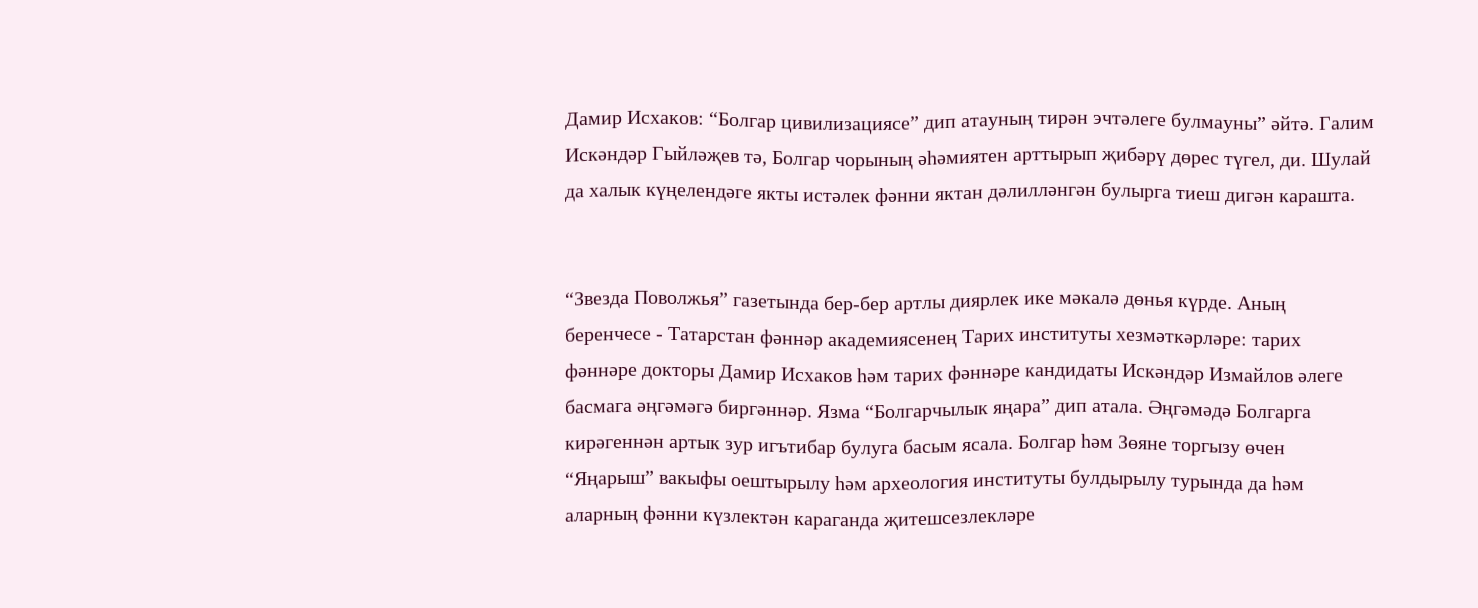Дамир Исхаков: “Болгар цивилизациясе” дип атауның тирән эчтәлеге булмауны” әйтә. Галим Искәндәр Гыйләҗев тә, Болгар чорының әһәмиятен арттырып җибәрү дөрес түгел, ди. Шулай да халык күңелендәге якты истәлек фәнни яктан дәлилләнгән булырга тиеш дигән карашта.


“Звезда Поволжья” газетында бер-бер артлы диярлек ике мәкалә дөнья күрде. Аның беренчесе - Татарстан фәннәр академиясенең Тарих институты хезмәткәрләре: тарих фәннәре докторы Дамир Исхаков һәм тарих фәннәре кандидаты Искәндәр Измайлов әлеге басмага әңгәмәгә биргәннәр. Язма “Болгарчылык яңара” дип атала. Әңгәмәдә Болгарга кирәгеннән артык зур игътибар булуга басым ясала. Болгар һәм Зөяне торгызу өчен “Яңарыш” вакыфы оештырылу һәм археология институты булдырылу турында да һәм аларның фәнни күзлектән караганда җитешсезлекләре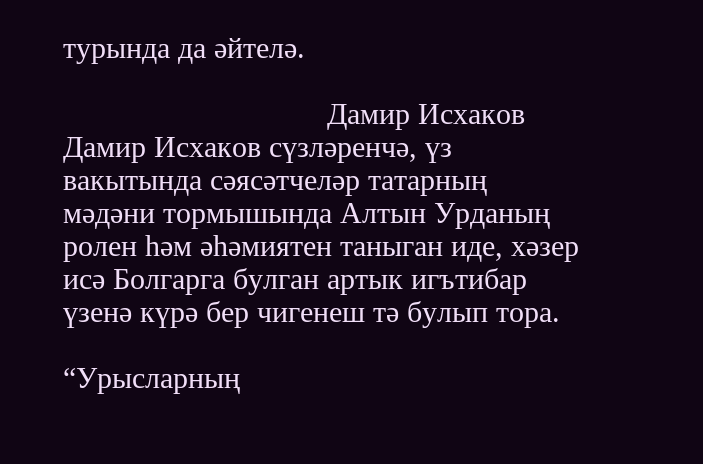турында да әйтелә.

                                 Дамир Исхаков
Дамир Исхаков сүзләренчә, үз вакытында сәясәтчеләр татарның мәдәни тормышында Алтын Урданың ролен һәм әһәмиятен таныган иде, хәзер исә Болгарга булган артык игътибар үзенә күрә бер чигенеш тә булып тора.

“Урысларның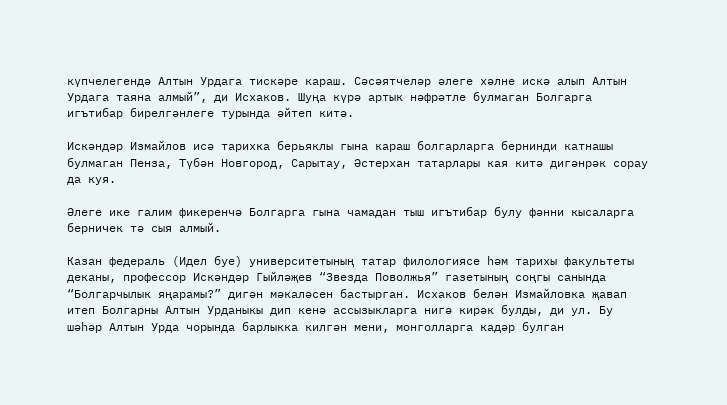күпчелегендә Алтын Урдага тискәре караш. Сәсәятчеләр әлеге хәлне искә алып Алтын Урдага таяна алмый”, ди Исхаков. Шуңа күрә артык нәфрәтле булмаган Болгарга игътибар бирелгәнлеге турында әйтеп китә.

Искәндәр Измайлов исә тарихка берьяклы гына караш болгарларга бернинди катнашы булмаган Пенза, Түбән Новгород, Сарытау, Әстерхан татарлары кая китә дигәнрәк сорау да куя.

Әлеге ике галим фикеренчә Болгарга гына чамадан тыш игътибар булу фәнни кысаларга берничек тә сыя алмый.

Казан федераль (Идел буе) университетының татар филологиясе һәм тарихы факультеты деканы, профессор Искәндәр Гыйләҗев “Звезда Поволжья” газетының соңгы санында “Болгарчылык яңарамы?” дигән мәкаләсен бастырган. Исхаков белән Измайловка җавап итеп Болгарны Алтын Урданыкы дип кенә ассызыкларга нигә кирәк булды, ди ул. Бу шәһәр Алтын Урда чорында барлыкка килгән мени, монголларга кадәр булган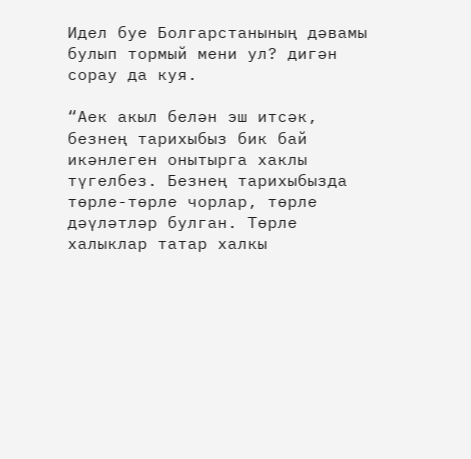Идел буе Болгарстанының дәвамы булып тормый мени ул? дигән сорау да куя.

“Аек акыл белән эш итсәк, безнең тарихыбыз бик бай икәнлеген онытырга хаклы түгелбез. Безнең тарихыбызда төрле-төрле чорлар, төрле дәүләтләр булган. Төрле халыклар татар халкы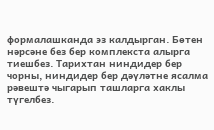формалашканда эз калдырган. Бөтен нәрсәне без бер комплекста алырга тиешбез. Тарихтан ниндидер бер чорны, ниндидер бер дәүләтне ясалма рәвештә чыгарып ташларга хаклы түгелбез.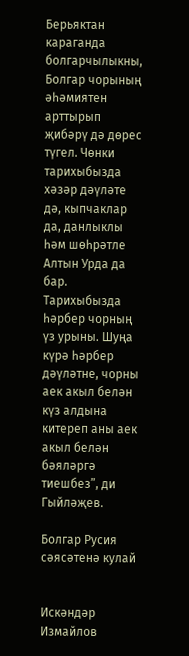Берьяктан караганда болгарчылыкны, Болгар чорының әһәмиятен арттырып җибәрү дә дөрес түгел. Чөнки тарихыбызда хәзәр дәүләте дә, кыпчаклар да, данлыклы һәм шөһрәтле Алтын Урда да бар. Тарихыбызда һәрбер чорның үз урыны. Шуңа күрә һәрбер дәүләтне, чорны аек акыл белән күз алдына китереп аны аек акыл белән бәяләргә тиешбез”, ди Гыйләҗев.

Болгар Русия сәясәтенә кулай


Искәндәр Измайлов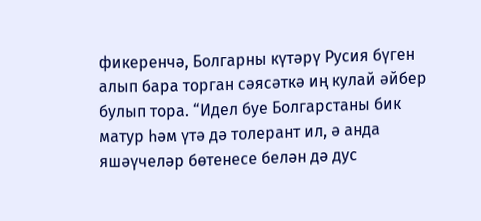фикеренчә, Болгарны күтәрү Русия бүген алып бара торган сәясәткә иң кулай әйбер булып тора. “Идел буе Болгарстаны бик матур һәм үтә дә толерант ил, ә анда яшәүчеләр бөтенесе белән дә дус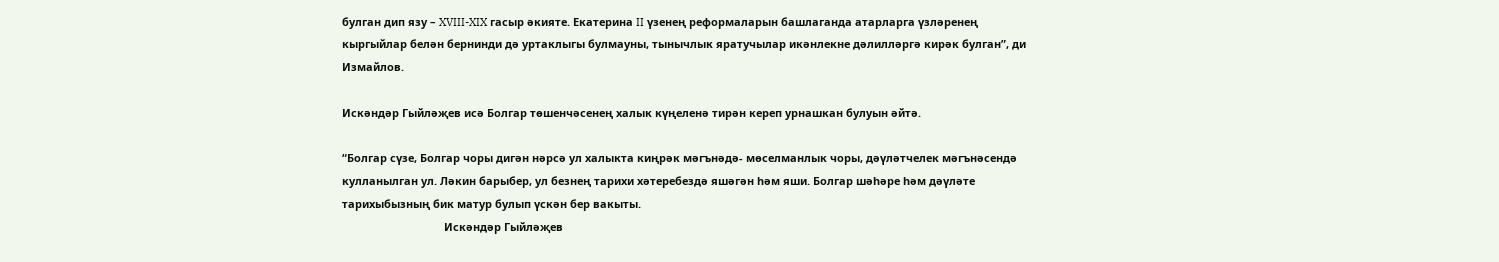булган дип язу – XVIII-XIX гасыр әкияте. Екатерина II үзенең реформаларын башлаганда атарларга үзләренең кыргыйлар белән бернинди дә уртаклыгы булмауны, тынычлык яратучылар икәнлекне дәлилләргә кирәк булган”, ди Измайлов.

Искәндәр Гыйләҗев исә Болгар төшенчәсенең халык күңеленә тирән кереп урнашкан булуын әйтә.

“Болгар сүзе, Болгар чоры дигән нәрсә ул халыкта киңрәк мәгънәдә- мөселманлык чоры, дәүләтчелек мәгънәсендә кулланылган ул. Ләкин барыбер, ул безнең тарихи хәтеребездә яшәгән һәм яши. Болгар шәһәре һәм дәүләте тарихыбызның бик матур булып үскән бер вакыты.
                                  Искәндәр Гыйләҗев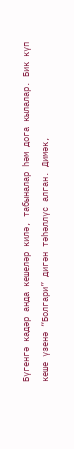Бүгенгә кадәр анда кешеләр килә, табыналар һәм дога кылалар. Бик күп кеше үзенә “Болгари” дигән тәһәллүс алган. Димәк,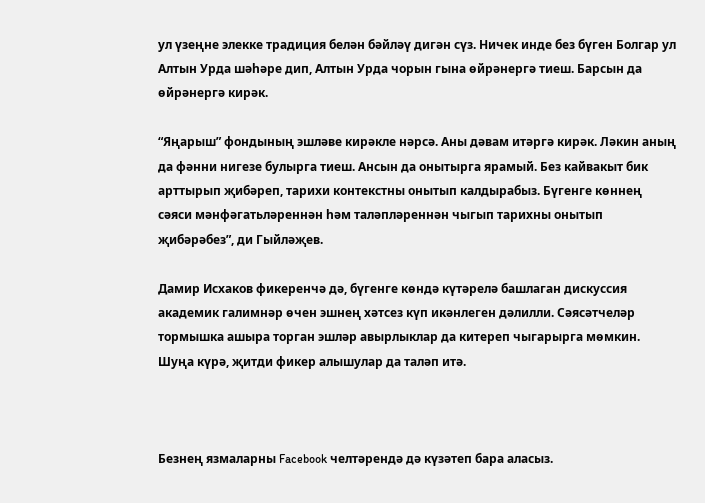ул үзеңне элекке традиция белән бәйләү дигән сүз. Ничек инде без бүген Болгар ул Алтын Урда шәһәре дип, Алтын Урда чорын гына өйрәнергә тиеш. Барсын да өйрәнергә кирәк.

“Яңарыш” фондының эшләве кирәкле нәрсә. Аны дәвам итәргә кирәк. Ләкин аның да фәнни нигезе булырга тиеш. Ансын да онытырга ярамый. Без кайвакыт бик арттырып җибәреп, тарихи контекстны онытып калдырабыз. Бүгенге көннең сәяси мәнфәгатьләреннән һәм таләпләреннән чыгып тарихны онытып җибәрәбез”, ди Гыйләҗев.

Дамир Исхаков фикеренчә дә, бүгенге көндә күтәрелә башлаган дискуссия академик галимнәр өчен эшнең хәтсез күп икәнлеген дәлилли. Сәясәтчеләр тормышка ашыра торган эшләр авырлыклар да китереп чыгарырга мөмкин. Шуңа күрә, җитди фикер алышулар да таләп итә.



Безнең язмаларны Facebook челтәрендә дә күзәтеп бара аласыз.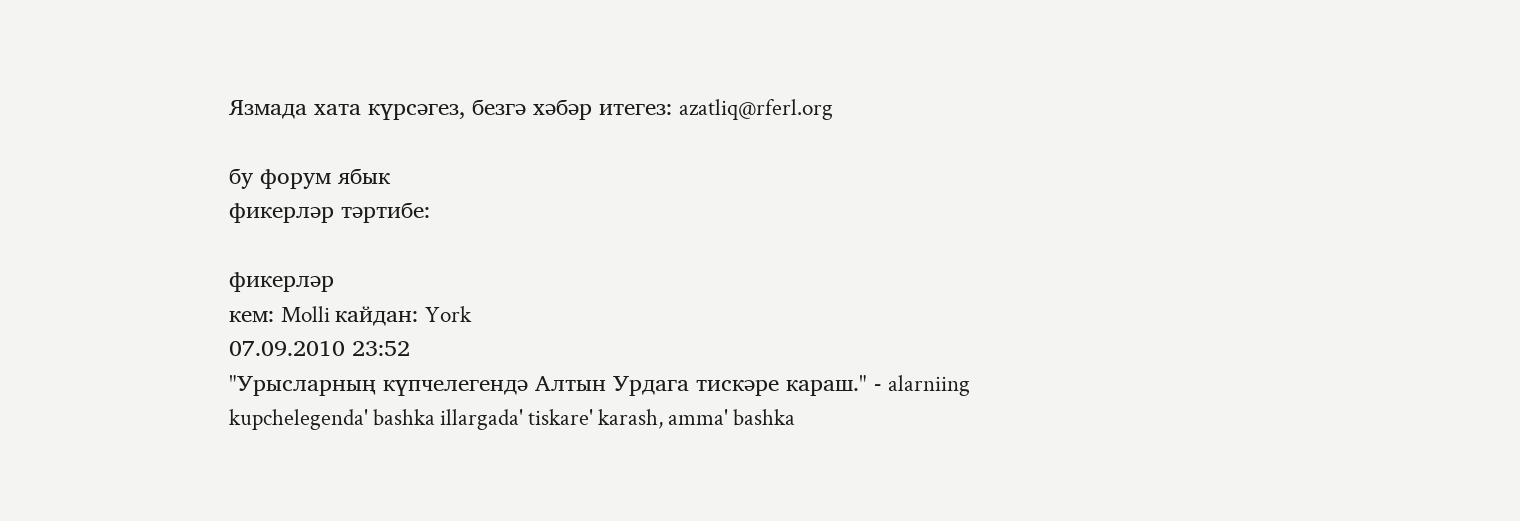Язмада хата күрсәгез, безгә хәбәр итегез: azatliq@rferl.org

бу форум ябык
фикерләр тәртибе:

фикерләр
кем: Molli кайдан: York
07.09.2010 23:52
"Урысларның күпчелегендә Алтын Урдага тискәре караш." - alarniing kupchelegenda' bashka illargada' tiskare' karash, amma' bashka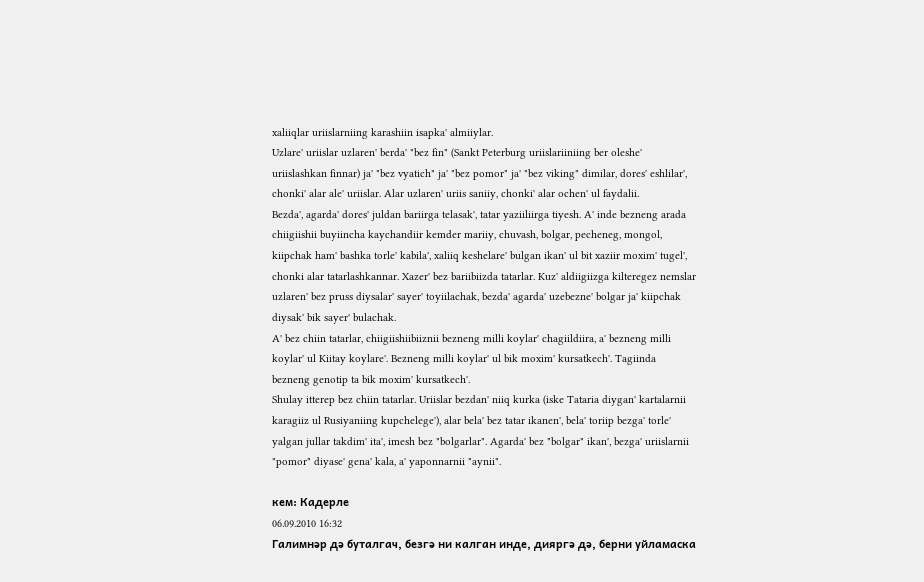xaliiqlar uriislarniing karashiin isapka' almiiylar.
Uzlare' uriislar uzlaren' berda' "bez fin" (Sankt Peterburg uriislariiniing ber oleshe' uriislashkan finnar) ja' "bez vyatich" ja' "bez pomor" ja' "bez viking" dimilar, dores' eshlilar', chonki' alar ale' uriislar. Alar uzlaren' uriis saniiy, chonki' alar ochen' ul faydalii.
Bezda', agarda' dores' juldan bariirga telasak', tatar yaziiliirga tiyesh. A' inde bezneng arada chiigiishii buyiincha kaychandiir kemder mariiy, chuvash, bolgar, pecheneg, mongol, kiipchak ham' bashka torle' kabila', xaliiq keshelare' bulgan ikan' ul bit xaziir moxim' tugel', chonki alar tatarlashkannar. Xazer' bez bariibiizda tatarlar. Kuz' aldiigiizga kilteregez nemslar uzlaren' bez pruss diysalar' sayer' toyiilachak, bezda' agarda' uzebezne' bolgar ja' kiipchak diysak' bik sayer' bulachak.
A' bez chiin tatarlar, chiigiishiibiiznii bezneng milli koylar' chagiildiira, a' bezneng milli koylar' ul Kiitay koylare'. Bezneng milli koylar' ul bik moxim' kursatkech'. Tagiinda bezneng genotip ta bik moxim' kursatkech'.
Shulay itterep bez chiin tatarlar. Uriislar bezdan' niiq kurka (iske Tataria diygan' kartalarnii karagiiz ul Rusiyaniing kupchelege'), alar bela' bez tatar ikanen', bela' toriip bezga' torle' yalgan jullar takdim' ita', imesh bez "bolgarlar". Agarda' bez "bolgar" ikan', bezga' uriislarnii "pomor" diyase' gena' kala, a' yaponnarnii "aynii".

кем: Кадерле
06.09.2010 16:32
Галимнәр дә буталгач, безгә ни калган инде, дияргә дә, берни уйламаска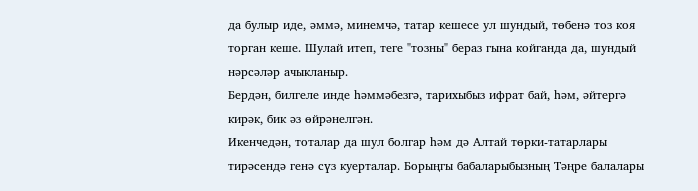да булыр иде, әммә, минемчә, татар кешесе ул шундый, төбенә тоз коя торган кеше. Шулай итеп, теге "тозны" бераз гына койганда да, шундый нәрсәләр ачыкланыр.
Бердән, билгеле инде һәммәбезгә, тарихыбыз ифрат бай, һәм, әйтергә кирәк, бик әз өйрәнелгән.
Икенчедән, тоталар да шул болгар һәм дә Алтай төрки-татарлары тирәсендә генә сүз куерталар. Борыңгы бабаларыбызның Тәңре балалары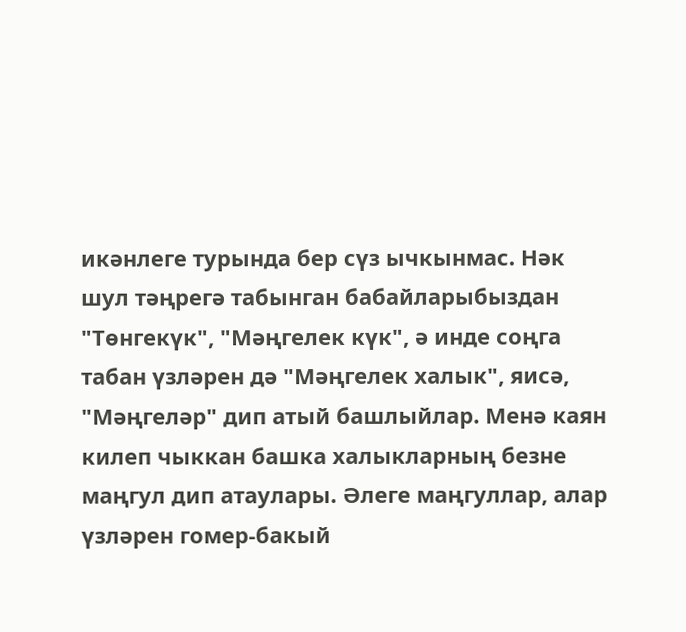икәнлеге турында бер сүз ычкынмас. Нәк шул тәңрегә табынган бабайларыбыздан "Төнгекүк", "Мәңгелек күк", ә инде соңга табан үзләрен дә "Мәңгелек халык", яисә, "Мәңгеләр" дип атый башлыйлар. Менә каян килеп чыккан башка халыкларның безне маңгул дип атаулары. Әлеге маңгуллар, алар үзләрен гомер-бакый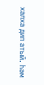халха дип атый. Һәм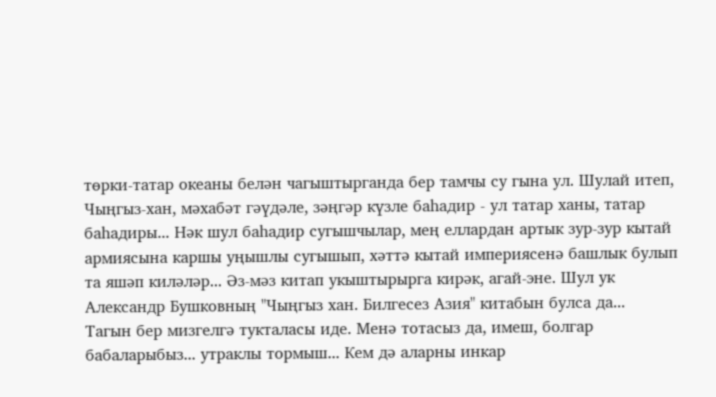төрки-татар океаны белән чагыштырганда бер тамчы су гына ул. Шулай итеп, Чыңгыз-хан, мәхабәт гәүдәле, зәңгәр күзле баһадир - ул татар ханы, татар баһадиры... Нәк шул баһадир сугышчылар, мең еллардан артык зур-зур кытай армиясына каршы уңышлы сугышып, хәттә кытай империясенә башлык булып та яшәп киләләр... Әз-мәз китап укыштырырга кирәк, агай-эне. Шул ук Александр Бушковның "Чыңгыз хан. Билгесез Азия" китабын булса да...
Тагын бер мизгелгә тукталасы иде. Менә тотасыз да, имеш, болгар бабаларыбыз... утраклы тормыш... Кем дә аларны инкар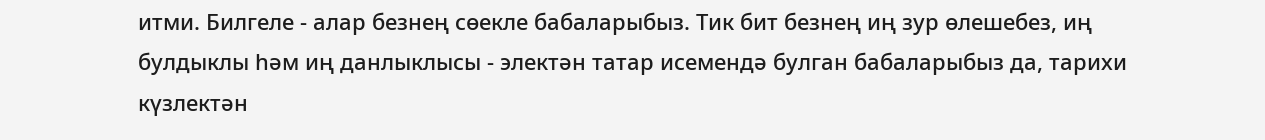итми. Билгеле - алар безнең сөекле бабаларыбыз. Тик бит безнең иң зур өлешебез, иң булдыклы һәм иң данлыклысы - электән татар исемендә булган бабаларыбыз да, тарихи күзлектән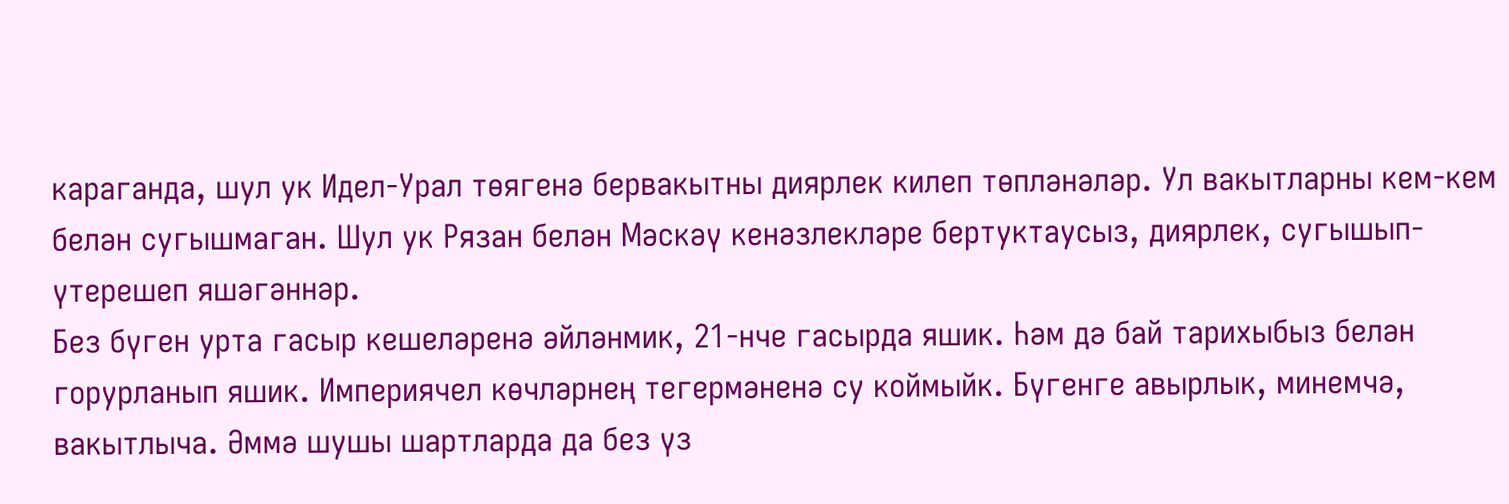караганда, шул ук Идел-Урал төягенә бервакытны диярлек килеп төпләнәләр. Ул вакытларны кем-кем белән сугышмаган. Шул ук Рязан белән Мәскәү кенәзлекләре бертуктаусыз, диярлек, сугышып-үтерешеп яшәгәннәр.
Без бүген урта гасыр кешеләренә әйләнмик, 21-нче гасырда яшик. Һәм дә бай тарихыбыз белән горурланып яшик. Империячел көчләрнең тегермәненә су коймыйк. Бүгенге авырлык, минемчә,
вакытлыча. Әммә шушы шартларда да без үз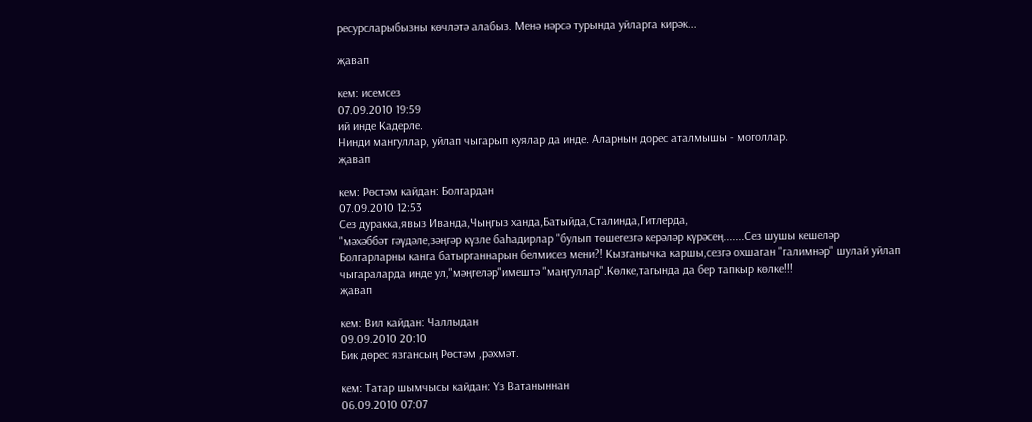ресурсларыбызны көчләтә алабыз. Менә нәрсә турында уйларга кирәк...

җавап

кем: исемсез
07.09.2010 19:59
ий инде Кадерле.
Нинди мангуллар, уйлап чыгарып куялар да инде. Аларнын дорес аталмышы - моголлар.
җавап

кем: Рөстәм кайдан: Болгардан
07.09.2010 12:53
Сез дуракка,явыз Иванда,Чыңгыз ханда,Батыйда,Сталинда,Гитлерда,
"мәхәббәт гәүдәле,зәңгәр күзле баһадирлар "булып төшегезгә керәләр күрәсең.......Сез шушы кешеләр Болгарларны канга батырганнарын белмисез мени?! Кызганычка каршы,сезгә охшаган "галимнәр" шулай уйлап чыгараларда инде ул,"мәңгеләр"имештә "маңгуллар".Көлке,тагында да бер тапкыр көлке!!!
җавап

кем: Вил кайдан: Чаллыдан
09.09.2010 20:10
Бик дөрес язгансың Рөстәм ,рәхмәт.

кем: Татар шымчысы кайдан: Үз Ватаныннан
06.09.2010 07:07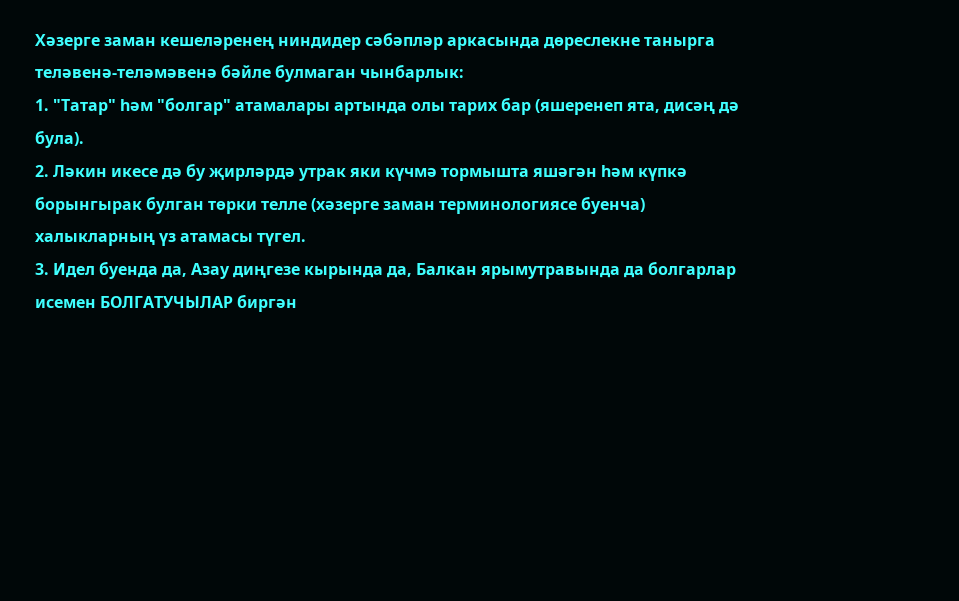Хәзерге заман кешеләренең ниндидер сәбәпләр аркасында дөреслекне танырга теләвенә-теләмәвенә бәйле булмаган чынбарлык:
1. "Татар" һәм "болгар" атамалары артында олы тарих бар (яшеренеп ята, дисәң дә була).
2. Ләкин икесе дә бу җирләрдә утрак яки күчмә тормышта яшәгән һәм күпкә борынгырак булган төрки телле (хәзерге заман терминологиясе буенча) халыкларның үз атамасы түгел.
3. Идел буенда да, Азау диңгезе кырында да, Балкан ярымутравында да болгарлар исемен БОЛГАТУЧЫЛАР биргән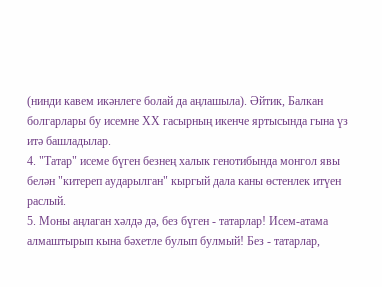(нинди кавем икәнлеге болай да аңлашыла). Әйтик, Балкан болгарлары бу исемне ХХ гасырның икенче яртысында гына үз итә башладылар.
4. "Татар" исеме бүген безнең халык генотибында монгол явы белән "китереп аударылган" кыргый дала каны өстенлек итүен раслый.
5. Моны аңлаган хәлдә дә, без бүген - татарлар! Исем-атама алмаштырып кына бәхетле булып булмый! Без - татарлар,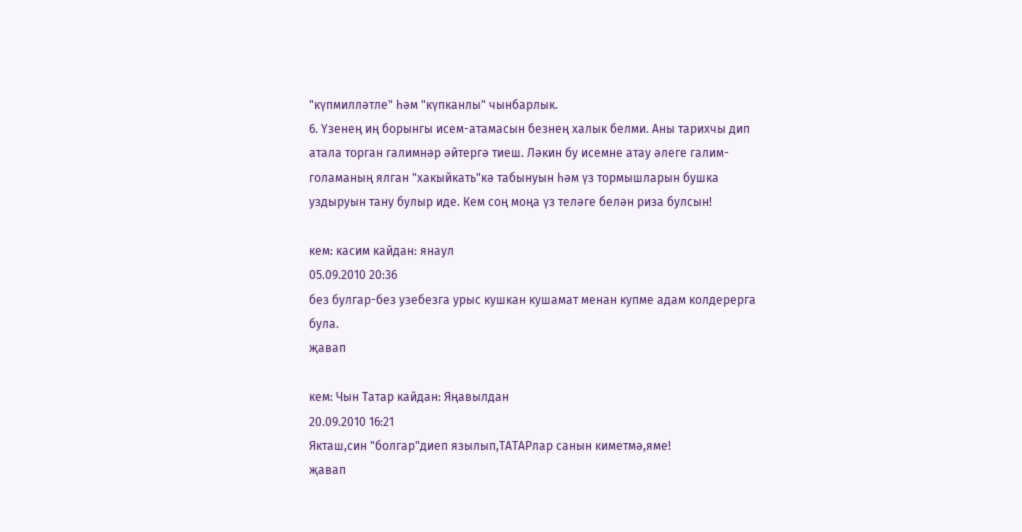"күпмилләтле" һәм "күпканлы" чынбарлык.
6. Үзенең иң борынгы исем-атамасын безнең халык белми. Аны тарихчы дип атала торган галимнәр әйтергә тиеш. Ләкин бу исемне атау әлеге галим-голаманың ялган "хакыйкать"кә табынуын һәм үз тормышларын бушка уздыруын тану булыр иде. Кем соң моңа үз теләге белән риза булсын!

кем: касим кайдан: янаул
05.09.2010 20:36
без булгар-без узебезга урыс кушкан кушамат менан купме адам колдерерга була.
җавап

кем: Чын Татар кайдан: Яңавылдан
20.09.2010 16:21
Якташ,син "болгар"диеп язылып,ТАТАРлар санын киметмә,яме!
җавап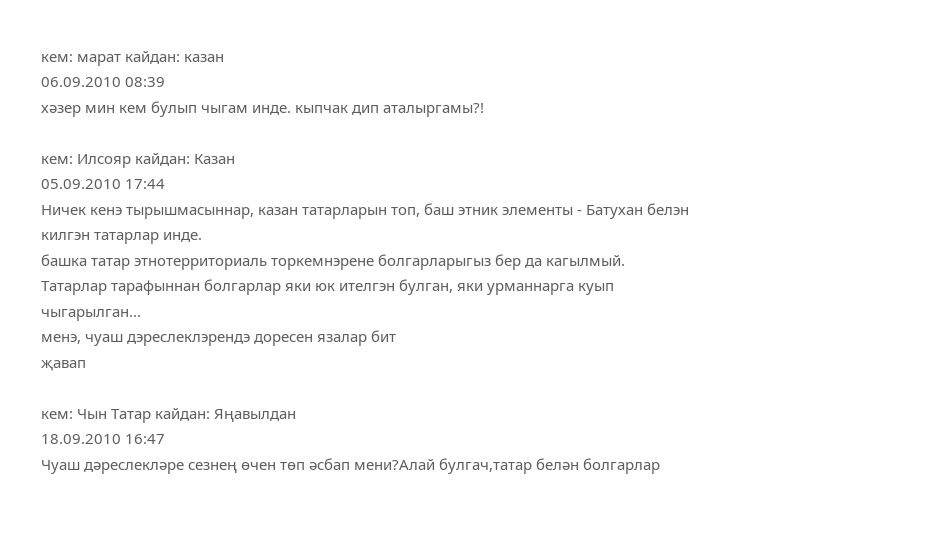кем: марат кайдан: казан
06.09.2010 08:39
хәзер мин кем булып чыгам инде. кыпчак дип аталыргамы?!

кем: Илсояр кайдан: Казан
05.09.2010 17:44
Ничек кенэ тырышмасыннар, казан татарларын топ, баш этник элементы - Батухан белэн килгэн татарлар инде.
башка татар этнотерриториаль торкемнэрене болгарларыгыз бер да кагылмый.
Татарлар тарафыннан болгарлар яки юк ителгэн булган, яки урманнарга куып чыгарылган...
менэ, чуаш дэреслеклэрендэ доресен язалар бит
җавап

кем: Чын Татар кайдан: Яңавылдан
18.09.2010 16:47
Чуаш дәреслекләре сезнең өчен төп әсбап мени?Алай булгач,татар белән болгарлар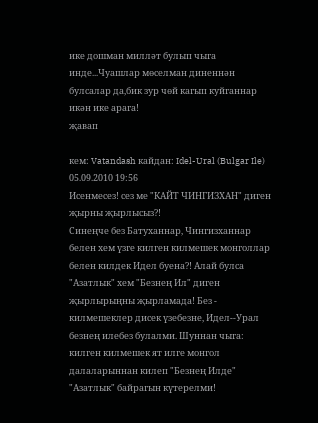ике дошман милләт булып чыга инде...Чуашлар мөселман диненнән булсалар да,бик зур чөй кагып куйганнар икән ике арага!
җавап

кем: Vatandash кайдан: Idel-Ural (Bulgar Ile)
05.09.2010 19:56
Исенмесез! сез ме "КАЙТ ЧИНГИЗХАН" диген җырны җырлысыз?!
Синеңче без Батуханнар, Чингизханнар белен хем үзге килген килмешек монголлар белен килдек Идел буена?! Алай булса "Азатлык" хем "Безнең Ил" диген җырлырыңны җырламада! Без - килмешеклер дисек үзебезне, Идел--Урал безнең илебез булалми. Шуннан чыга:
килген килмешек ят илге монгол далаларыннан килеп "Безнең Илде" "Азатлык" байрагын күтерелми!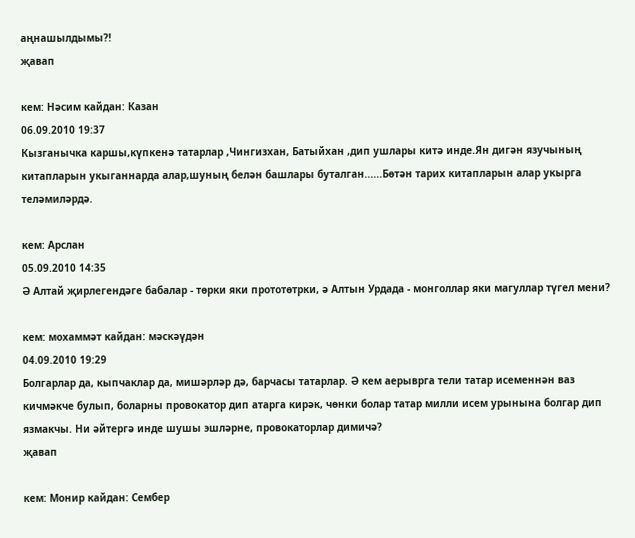аңнашылдымы?!
җавап

кем: Нәсим кайдан: Казан
06.09.2010 19:37
Кызганычка каршы,күпкенә татарлар ,Чингизхан, Батыйхан ,дип ушлары китә инде.Ян дигән язучының китапларын укыганнарда алар,шуның белән башлары буталган......Бөтән тарих китапларын алар укырга теләмиләрдә.

кем: Арслан
05.09.2010 14:35
Ә Алтай җирлегендәге бабалар - төрки яки прототөтрки, ә Алтын Урдада - монголлар яки магуллар түгел мени?

кем: мохаммәт кайдан: мәскәүдән
04.09.2010 19:29
Болгарлар да, кыпчаклар да, мишәрләр дә, барчасы татарлар. Ә кем аерыврга тели татар исеменнән ваз кичмәкче булып, боларны провокатор дип атарга кирәк, чөнки болар татар милли исем урынына болгар дип язмакчы. Ни әйтергә инде шушы эшләрне, провокаторлар димичә?
җавап

кем: Монир кайдан: Сембер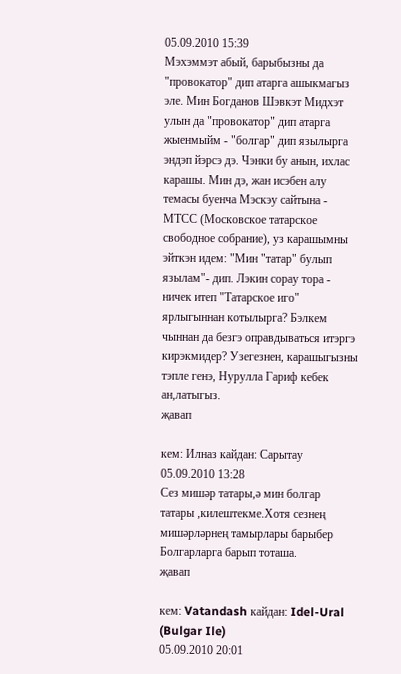05.09.2010 15:39
Мэхэммэт абый, барыбызны да "провокатор" дип атарга ашыкмагыз эле. Мин Богданов Шэвкэт Мидхэт улын да "провокатор" дип атарга жыенмыйм - "болгар" дип язылырга эндэп йэрсэ дэ. Чэнки бу анын, ихлас карашы. Мин дэ, жан исэбен алу темасы буенча Мэскэу сайтына - МТСС (Московское татарское свободное собрание), уз карашымны эйткэн идем: "Мин "татар" булып язылам"- дип. Лэкин сорау тора - ничек итеп "Татарское иго" ярлыгыннан котылырга? Бэлкем чыннан да безгэ оправдываться итэргэ кирэкмидер? Узегезнен, карашыгызны тэпле генэ, Нурулла Гариф кебек ан,латыгыз.
җавап

кем: Илназ кайдан: Сарытау
05.09.2010 13:28
Сез мишәр татары,ә мин болгар татары ,килештекме.Хотя сезнең мишәрләрнең тамырлары барыбер Болгарларга барып тоташа.
җавап

кем: Vatandash кайдан: Idel-Ural (Bulgar Ile)
05.09.2010 20:01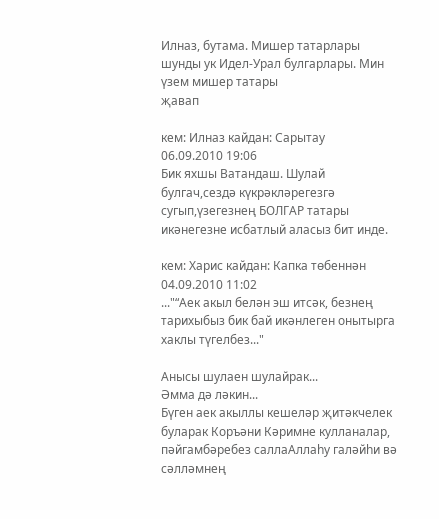Илназ, бутама. Мишер татарлары шунды ук Идел-Урал булгарлары. Мин үзем мишер татары
җавап

кем: Илназ кайдан: Сарытау
06.09.2010 19:06
Бик яхшы Ватандаш. Шулай булгач,сездә күкрәкләрегезгә сугып,үзегезнең БОЛГАР татары икәнегезне исбатлый аласыз бит инде.

кем: Харис кайдан: Капка төбеннән
04.09.2010 11:02
..."“Аек акыл белән эш итсәк, безнең тарихыбыз бик бай икәнлеген онытырга хаклы түгелбез..."

Анысы шулаен шулайрак...
Әмма дә ләкин...
Бүген аек акыллы кешеләр җитәкчелек буларак Коръәни Кәримне кулланалар, пәйгамбәребез саллаАллаһу галәйһи вә сәлләмнең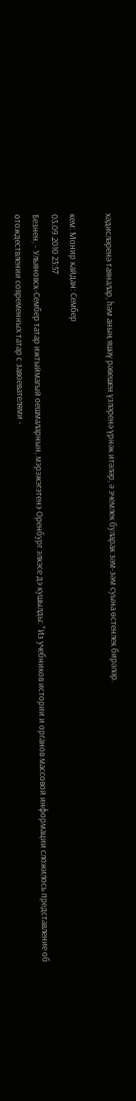хәдисләренә таяналар, һәм аның яшәү рәвешен үзләренә үрнәк итәләр, ә эчемлек буларак зәм-зәм суына өстенлек бирәләр.

кем: Монир кайдан: Сембер
03.09.2010 23:57
Безнен, - Ульяновск-Сембер татар ижтыймагый оешмаларнын, мэрэжэгэтенэ Оренбург элкэсе дэ кушылды: "Из учебников истории и органов массовой информации сложилось представление об отождествлении современных татар с завоевателями -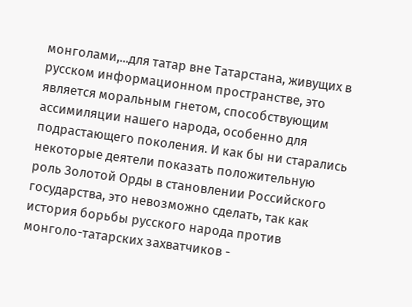монголами,...для татар вне Татарстана, живущих в русском информационном пространстве, это является моральным гнетом, способствующим ассимиляции нашего народа, особенно для подрастающего поколения. И как бы ни старались некоторые деятели показать положительную роль Золотой Орды в становлении Российского государства, это невозможно сделать, так как история борьбы русского народа против монголо-татарских захватчиков -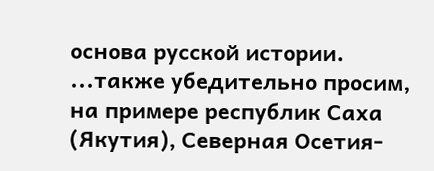основа русской истории. ...также убедительно просим, на примере республик Саха (Якутия), Северная Осетия-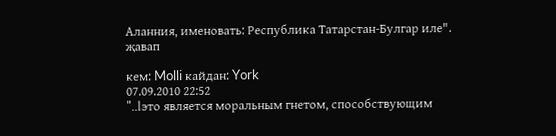Аланния, именовать: Республика Татарстан-Булгар иле".
җавап

кем: Molli кайдан: York
07.09.2010 22:52
"..lэто является моральным гнетом, способствующим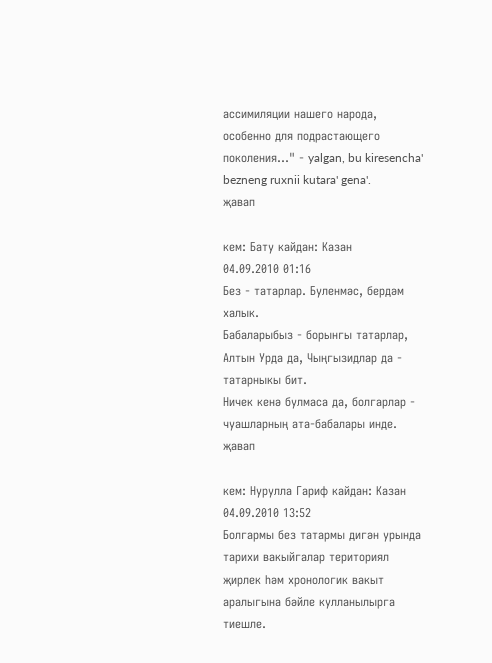ассимиляции нашего народа, особенно для подрастающего поколения..." - yalgan, bu kiresencha' bezneng ruxnii kutara' gena'.
җавап

кем: Бату кайдан: Казан
04.09.2010 01:16
Без - татарлар. Буленмәс, бердәм халык.
Бабаларыбыз - борынгы татарлар, Алтын Урда да, Чыңгызидлар да - татарныкы бит.
Ничек кенә булмаса да, болгарлар - чуашларның ата-бабалары инде.
җавап

кем: Нурулла Гариф кайдан: Казан
04.09.2010 13:52
Болгармы без татармы дигән урында тарихи вакыйгалар териториял җирлек һәм хронологик вакыт аралыгына бәйле кулланылырга тиешле.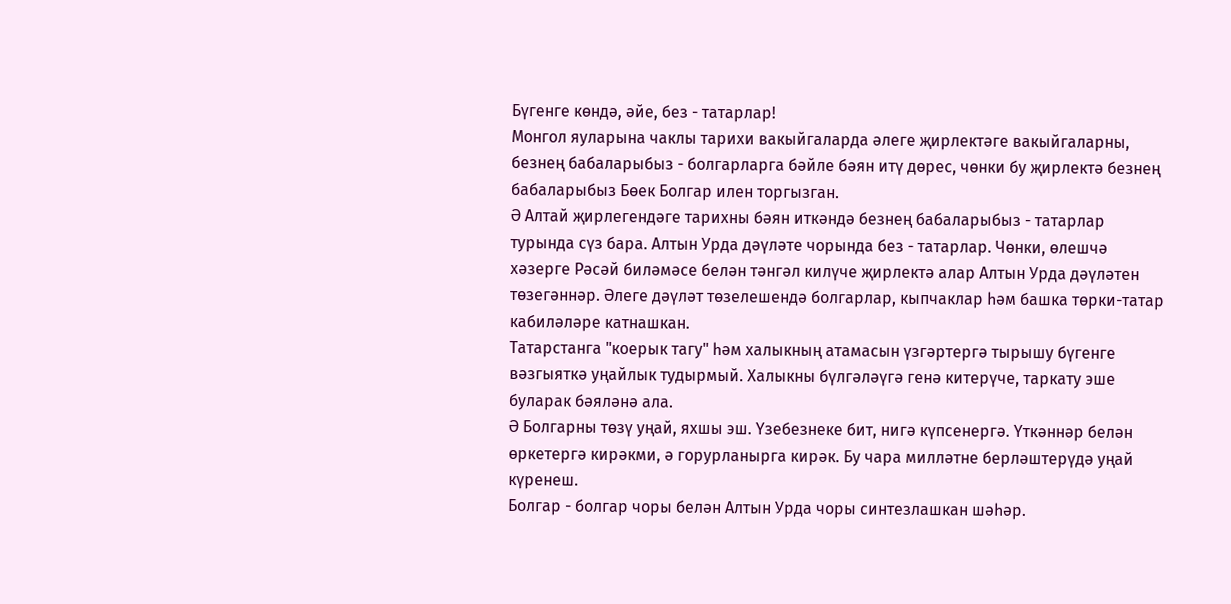Бүгенге көндә, әйе, без - татарлар!
Монгол яуларына чаклы тарихи вакыйгаларда әлеге җирлектәге вакыйгаларны, безнең бабаларыбыз - болгарларга бәйле бәян итү дөрес, чөнки бу җирлектә безнең бабаларыбыз Бөек Болгар илен торгызган.
Ә Алтай җирлегендәге тарихны бәян иткәндә безнең бабаларыбыз - татарлар турында сүз бара. Алтын Урда дәүләте чорында без - татарлар. Чөнки, өлешчә хәзерге Рәсәй биләмәсе белән тәнгәл килүче җирлектә алар Алтын Урда дәүләтен төзегәннәр. Әлеге дәүләт төзелешендә болгарлар, кыпчаклар һәм башка төрки-татар кабиләләре катнашкан.
Татарстанга "коерык тагу" һәм халыкның атамасын үзгәртергә тырышу бүгенге вәзгыяткә уңайлык тудырмый. Халыкны бүлгәләүгә генә китерүче, таркату эше буларак бәяләнә ала.
Ә Болгарны төзү уңай, яхшы эш. Үзебезнеке бит, нигә күпсенергә. Үткәннәр белән өркетергә кирәкми, ә горурланырга кирәк. Бу чара милләтне берләштерүдә уңай күренеш.
Болгар - болгар чоры белән Алтын Урда чоры синтезлашкан шәһәр.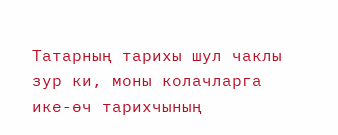Татарның тарихы шул чаклы зур ки, моны колачларга ике-өч тарихчының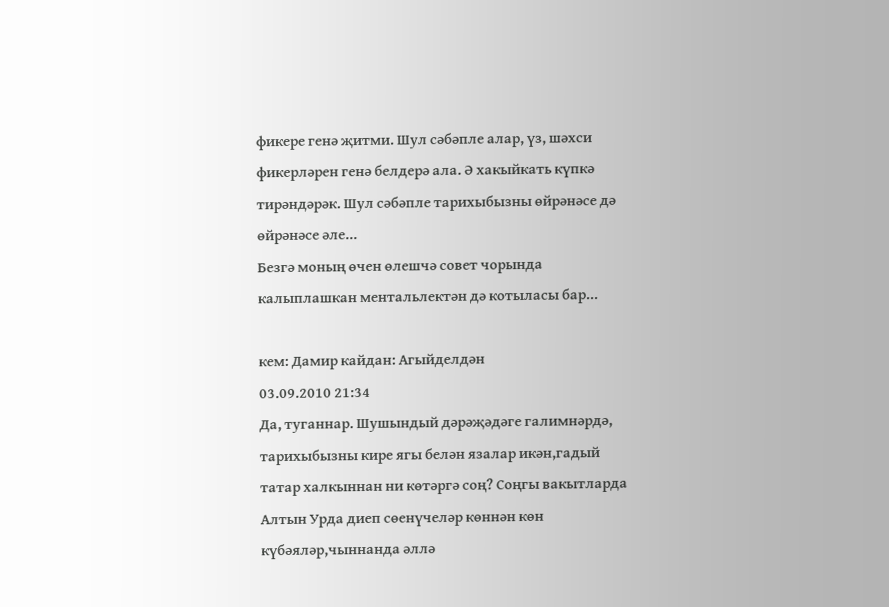фикере генә җитми. Шул сәбәпле алар, үз, шәхси фикерләрен генә белдерә ала. Ә хакыйкать күпкә тирәндәрәк. Шул сәбәпле тарихыбызны өйрәнәсе дә өйрәнәсе әле...
Безгә моның өчен өлешчә совет чорында калыплашкан ментальлектән дә котыласы бар...

кем: Дамир кайдан: Агыйделдән
03.09.2010 21:34
Да, туганнар. Шушындый дәрәҗәдәге галимнәрдә, тарихыбызны кире ягы белән язалар икән,гадый татар халкыннан ни көтәргә соң? Соңгы вакытларда Алтын Урда диеп сөенүчеләр көннән көн күбәяләр,чыннанда әллә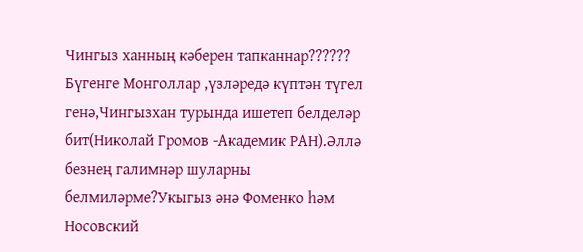Чингыз ханның кәберен тапканнар??????
Бүгенге Монголлар ,үзләредә күптән түгел генә,Чингызхан турында ишетеп белделәр бит(Николай Громов -Академик РАН).Әллә безнең галимнәр шуларны белмиләрме?Укыгыз әнә Фоменко һәм Носовский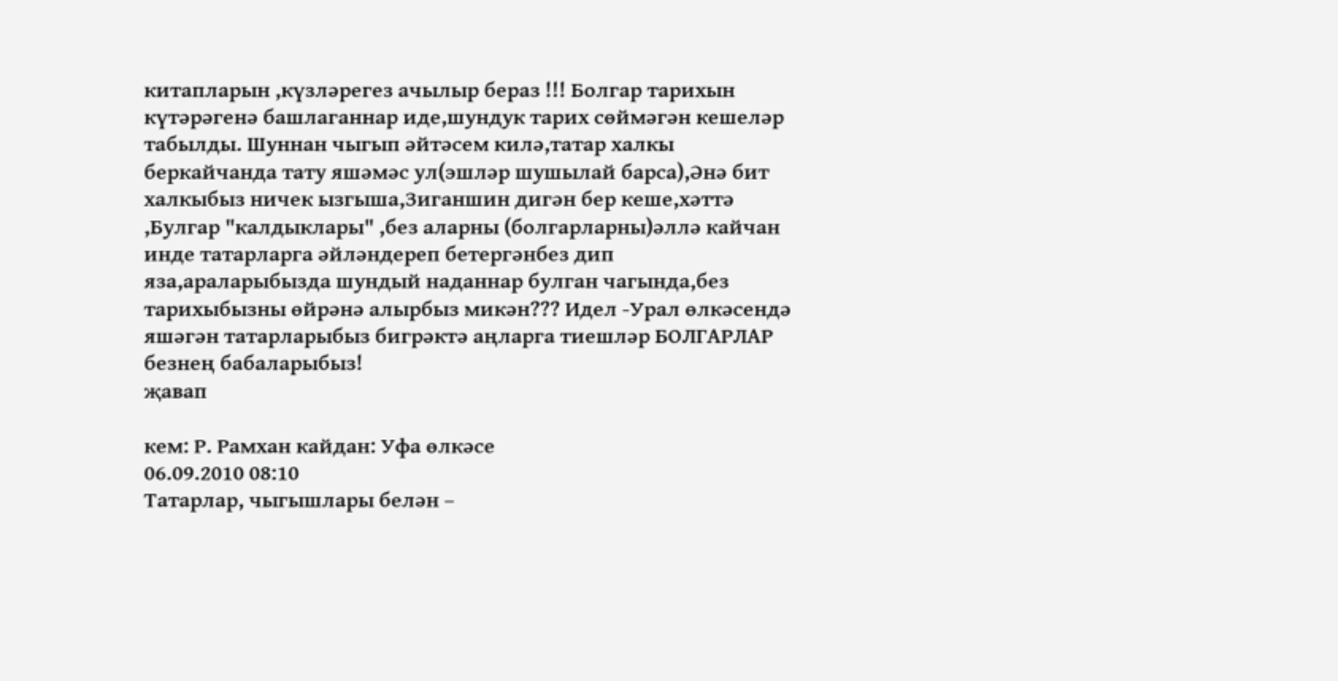китапларын ,күзләрегез ачылыр бераз !!! Болгар тарихын күтәрәгенә башлаганнар иде,шундук тарих сөймәгән кешеләр табылды. Шуннан чыгып әйтәсем килә,татар халкы беркайчанда тату яшәмәс ул(эшләр шушылай барса),Әнә бит халкыбыз ничек ызгыша,Зиганшин дигән бер кеше,хәттә ,Булгар "калдыклары" ,без аларны (болгарларны)әллә кайчан инде татарларга әйләндереп бетергәнбез дип яза,араларыбызда шундый наданнар булган чагында,без тарихыбызны өйрәнә алырбыз микән??? Идел -Урал өлкәсендә яшәгән татарларыбыз бигрәктә аңларга тиешләр БОЛГАРЛАР безнең бабаларыбыз!
җавап

кем: Р. Рамхан кайдан: Уфа өлкәсе
06.09.2010 08:10
Татарлар, чыгышлары белән –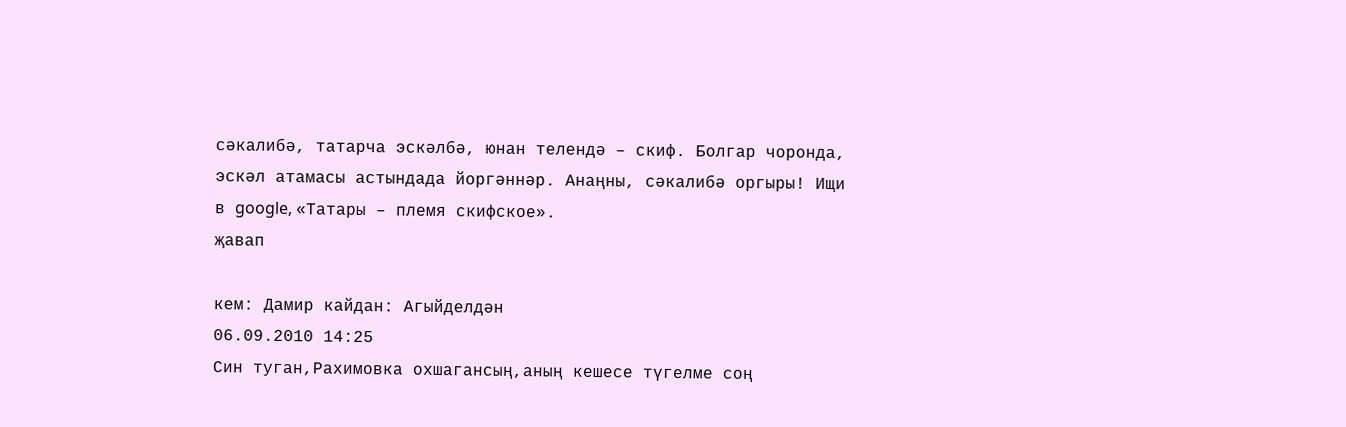сәкалибә, татарча эскәлбә, юнан телендә – скиф. Болгар чоронда, эскәл атамасы астындада йоргәннәр. Анаңны, сәкалибә оргыры! Ищи в google, «Татары – племя скифское».
җавап

кем: Дамир кайдан: Агыйделдән
06.09.2010 14:25
Син туган,Рахимовка охшагансың,аның кешесе түгелме соң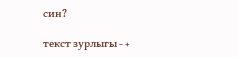син?

текст зурлыгы - +